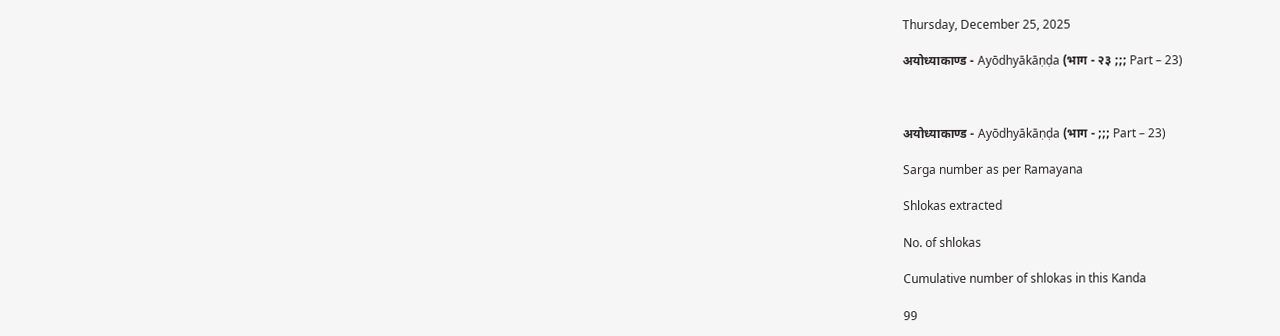Thursday, December 25, 2025

अयोध्याकाण्ड - Ayōdhyākāṇḍa (भाग - २३ ;;; Part – 23)



अयोध्याकाण्ड - Ayōdhyākāṇḍa (भाग - ;;; Part – 23)

Sarga number as per Ramayana

Shlokas extracted

No. of shlokas

Cumulative number of shlokas in this Kanda

99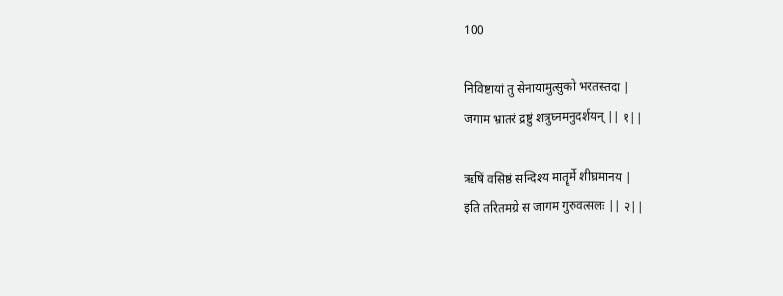100

निविष्टायां तु सेनायामुत्सुको भरतस्तदा |
जगाम भ्रातरं द्रष्टुं शत्रुघ्नमनुदर्शयन् || १||

ऋषिं वसिष्ठं सन्दिश्य मातॄर्मे शीघ्रमानय |
इति तरितमग्रे स जागम गुरुवत्सलः || २||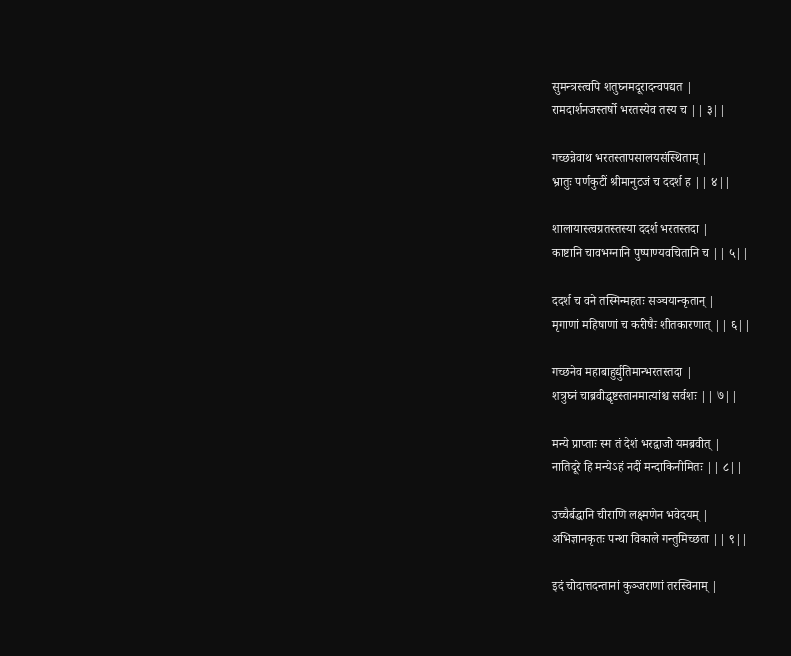सुमन्त्रस्त्वपि शतुघ्नमदूरादन्वपद्यत |
रामदार्शनजस्तर्षो भरतस्येव तस्य च || ३||

गच्छन्नेवाथ भरतस्तापसालयसंस्थिताम् |
भ्रातुः पर्णकुटीं श्रीमानुटजं च ददर्श ह || ४||

शालायास्त्वग्रतस्तस्या ददर्श भरतस्तदा |
काष्टानि चावभग्नानि पुष्पाण्यवचितानि च || ५||

ददर्श च वने तस्मिन्महतः सञ्चयान्कृतान् |
मृगाणां महिषाणां च करीषैः शीतकारणात् || ६||

गच्छनेव महाबाहुर्द्युतिमान्भरतस्तदा |
शत्रुघ्नं चाब्रवीद्धृष्टस्तानमात्यांश्च सर्वशः || ७||

मन्ये प्राप्ताः स्म तं देशं भरद्वाजो यमब्रवीत् |
नातिदूरे हि मन्येऽहं नदीं मन्दाकिनीमितः || ८||

उच्चैर्बद्धानि चीराणि लक्ष्मणेन भवेदयम् |
अभिज्ञानकृतः पन्था विकाले गन्तुमिच्छता || ९||

इदं चोदात्तदन्तानां कुञ्जराणां तरस्विनाम् |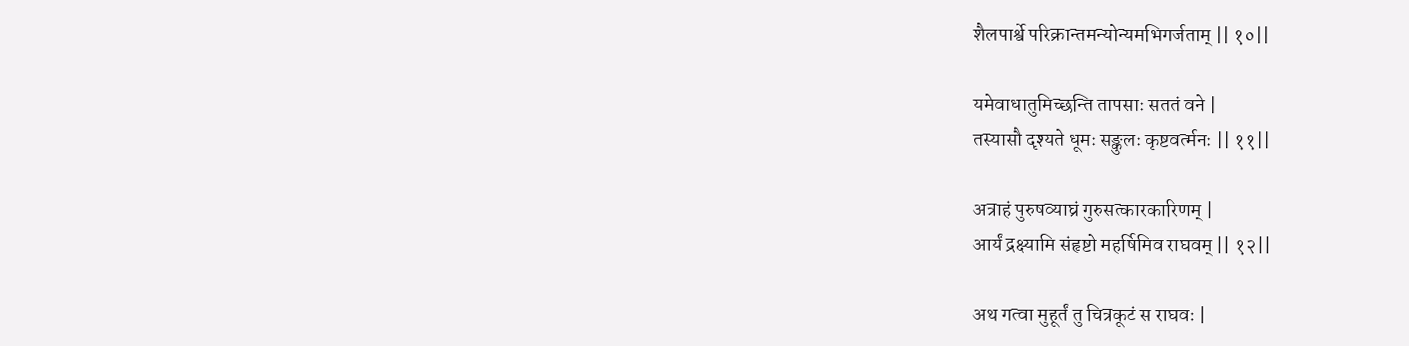शैलपार्श्वे परिक्रान्तमन्योन्यमभिगर्जताम् || १०||

यमेवाधातुमिच्छन्ति तापसाः सततं वने |
तस्यासौ दृश्यते धूमः सङ्कुलः कृष्टवर्त्मनः || ११||

अत्राहं पुरुषव्याघ्रं गुरुसत्कारकारिणम् |
आर्यं द्रक्ष्यामि संहृष्टो महर्षिमिव राघवम् || १२||

अथ गत्वा मुहूर्तं तु चित्रकूटं स राघवः |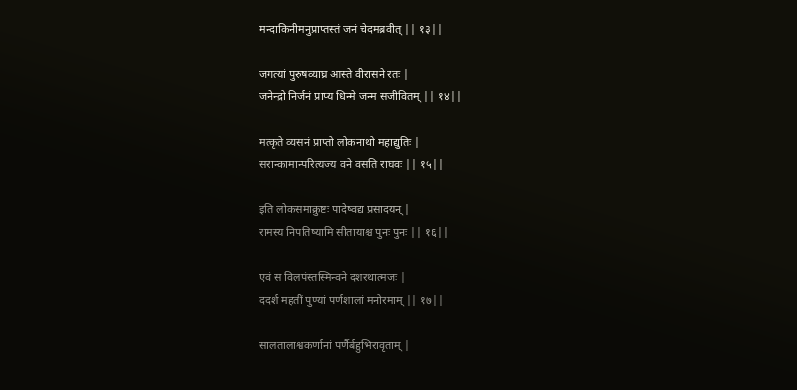मन्दाकिनीमनुप्राप्तस्तं जनं चेदमब्रवीत् || १३||

जगत्यां पुरुषव्याघ्र आस्ते वीरासने रतः |
जनेन्द्रो निर्जनं प्राप्य धिन्मे जन्म सजीवितम् || १४||

मत्कृते व्यसनं प्राप्तो लोकनाथो महाद्युतिः |
सरान्कामान्परित्यज्य वने वसति राघवः || १५||

इति लोकसमाक्रुष्टः पादेष्वद्य प्रसादयन् |
रामस्य निपतिष्यामि सीतायाश्च पुनः पुनः || १६||

एवं स विलपंस्तस्मिन्वने दशरथात्मजः |
ददर्श महतीं पुण्यां पर्णशालां मनोरमाम् || १७||

सालतालाश्वकर्णानां पर्णैर्बहुभिरावृताम् |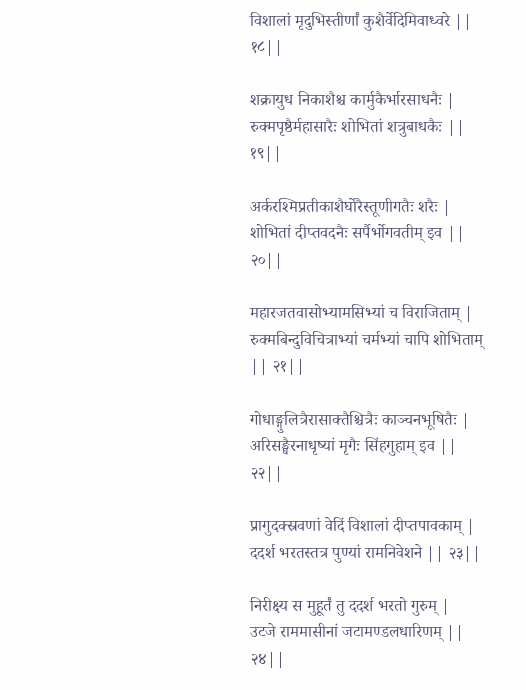विशालां मृदुभिस्तीर्णां कुशैर्वेदिमिवाध्वरे || १८||

शक्रायुध निकाशैश्च कार्मुकैर्भारसाधनैः |
रुक्मपृष्ठैर्महासारैः शोभितां शत्रुबाधकैः || १९||

अर्करश्मिप्रतीकाशैर्घोरैस्तूणीगतैः शरैः |
शोभितां दीप्तवदनैः सर्पैर्भोगवतीम् इव || २०||

महारजतवासोभ्यामसिभ्यां च विराजिताम् |
रुक्मबिन्दुविचित्राभ्यां चर्मभ्यां चापि शोभिताम् || २१||

गोधाङ्गुलित्रैरासाक्तैश्चित्रैः काञ्चनभूषितैः |
अरिसङ्घैरनाधृष्यां मृगैः सिंहगुहाम् इव || २२||

प्रागुदक्स्रवणां वेदिं विशालां दीप्तपावकाम् |
ददर्श भरतस्तत्र पुण्यां रामनिवेशने || २३||

निरीक्ष्य स मुहूर्तं तु ददर्श भरतो गुरुम् |
उटजे राममासीनां जटामण्डलधारिणम् || २४||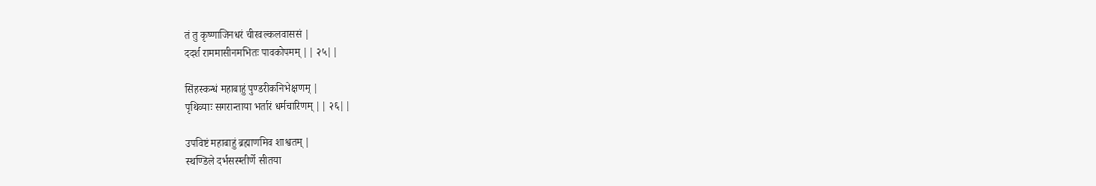तं तु कृष्णाजिनधरं चीरवल्कलवाससं |
ददर्श राममासीनमभितः पावकोपमम् || २५||

सिंहस्कन्धं महाबाहुं पुण्डरीकनिभेक्षणम् |
पृथिव्याः सगरान्ताया भर्तारं धर्मचारिणम् || २६||

उपविष्टं महाबाहुं ब्रह्माणमिव शाश्वतम् |
स्थण्डिले दर्भसस्म्तीर्णे सीतया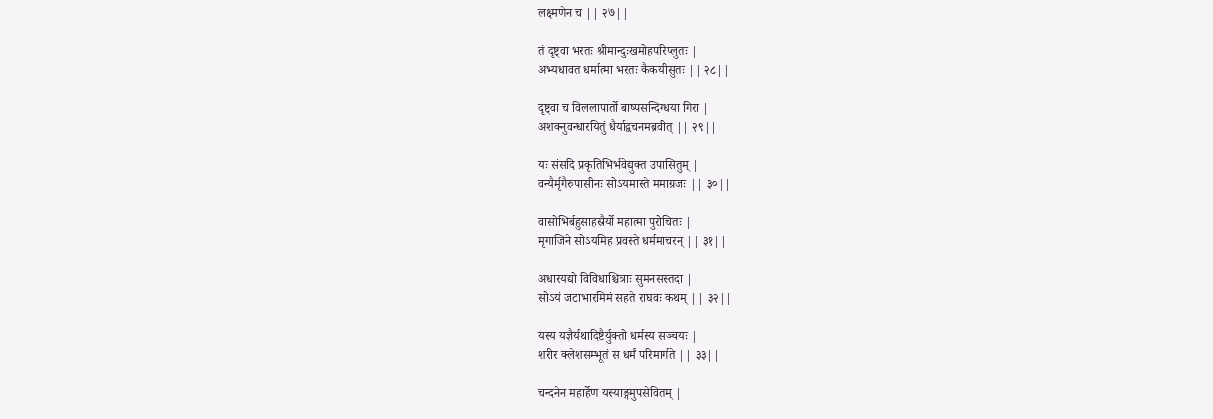लक्ष्मणेन च || २७||

तं दृष्ट्वा भरतः श्रीमान्दुःखमोहपरिप्लुतः |
अभ्यधावत धर्मात्मा भरतः कैकयीसुतः || २८||

दृष्ट्वा च विललापार्तो बाष्पसन्दिग्धया गिरा |
अशक्नुवन्धारयितुं धैर्याद्वचनमब्रवीत् || २९||

यः संसदि प्रकृतिभिर्भवेद्युक्त उपासितुम् |
वन्यैर्मृगैरुपासीनः सोऽयमास्ते ममाग्रजः || ३०||

वासोभिर्बहुसाहस्रैर्यो महात्मा पुरोचितः |
मृगाजिने सोऽयमिह प्रवस्ते धर्ममाचरन् || ३१||

अधारयद्यो विविधाश्चित्राः सुमनसस्तदा |
सोऽयं जटाभारमिमं सहते राघवः कथम् || ३२||

यस्य यज्ञैर्यथादिष्टैर्युक्तो धर्मस्य सञ्चयः |
शरीर क्लेशसम्भूतं स धर्मं परिमार्गते || ३३||

चन्दनेन महार्हेण यस्याङ्गमुपसेवितम् |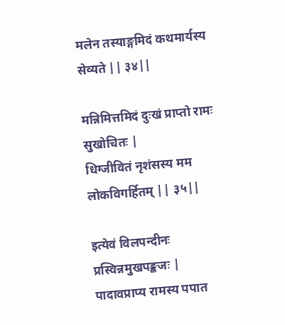मलेन तस्याङ्गमिदं कथमार्यस्य सेव्यते || ३४||

मन्निमित्तमिदं दुःखं प्राप्तो रामः सुखोचितः |
धिग्जीवितं नृशंसस्य मम लोकविगर्हितम् || ३५||

इत्येवं विलपन्दीनः प्रस्विन्नमुखपङ्कजः |
पादावप्राप्य रामस्य पपात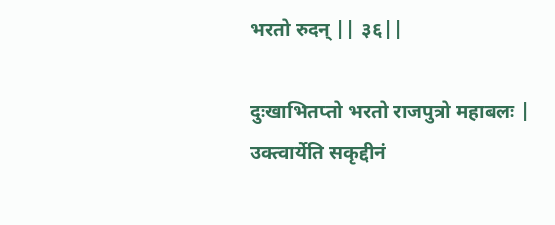भरतो रुदन् || ३६||

दुःखाभितप्तो भरतो राजपुत्रो महाबलः |
उक्त्वार्येति सकृद्दीनं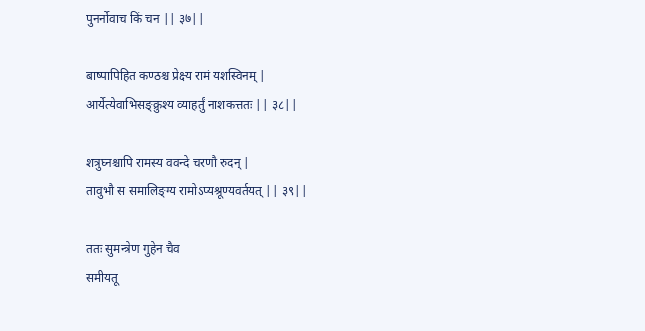पुनर्नोवाच किं चन || ३७||

बाष्पापिहित कण्ठश्च प्रेक्ष्य रामं यशस्विनम् |
आर्येत्येवाभिसङ्क्रुश्य व्याहर्तुं नाशकत्ततः || ३८||

शत्रुघ्नश्चापि रामस्य ववन्दे चरणौ रुदन् |
तावुभौ स समालिङ्ग्य रामोऽप्यश्रूण्यवर्तयत् || ३९||

ततः सुमन्त्रेण गुहेन चैव
समीयतू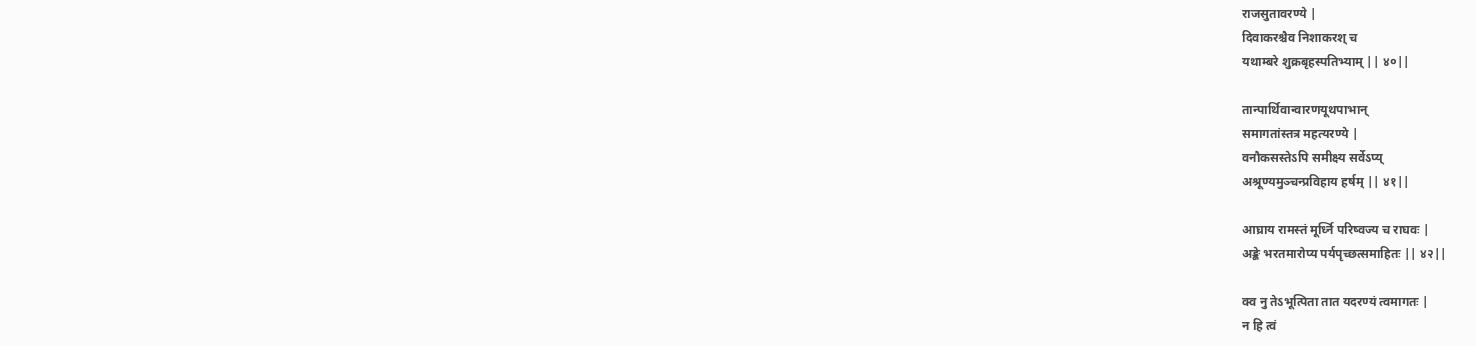राजसुतावरण्ये |
दिवाकरश्चैव निशाकरश् च
यथाम्बरे शुक्रबृहस्पतिभ्याम् || ४०||

तान्पार्थिवान्वारणयूथपाभान्
समागतांस्तत्र महत्यरण्ये |
वनौकसस्तेऽपि समीक्ष्य सर्वेऽप्य्
अश्रूण्यमुञ्चन्प्रविहाय हर्षम् || ४१||

आघ्राय रामस्तं मूर्ध्नि परिष्वज्य च राघवः |
अङ्के भरतमारोप्य पर्यपृच्छत्समाहितः || ४२||

क्व नु तेऽभूत्पिता तात यदरण्यं त्वमागतः |
न हि त्वं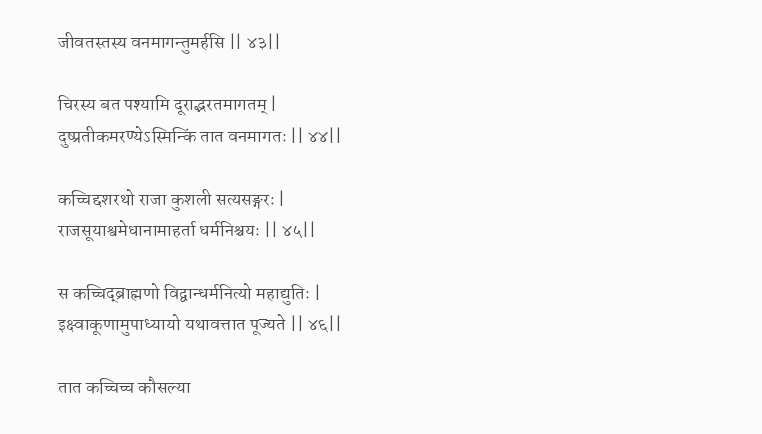जीवतस्तस्य वनमागन्तुमर्हसि || ४३||

चिरस्य बत पश्यामि दूराद्भरतमागतम् |
दुष्प्रतीकमरण्येऽस्मिन्किं तात वनमागतः || ४४||

कच्चिद्दशरथो राजा कुशली सत्यसङ्गरः |
राजसूयाश्वमेधानामाहर्ता धर्मनिश्चयः || ४५||

स कच्चिद्ब्राह्मणो विद्वान्धर्मनित्यो महाद्युतिः |
इक्ष्वाकूणामुपाध्यायो यथावत्तात पूज्यते || ४६||

तात कच्चिच्च कौसल्या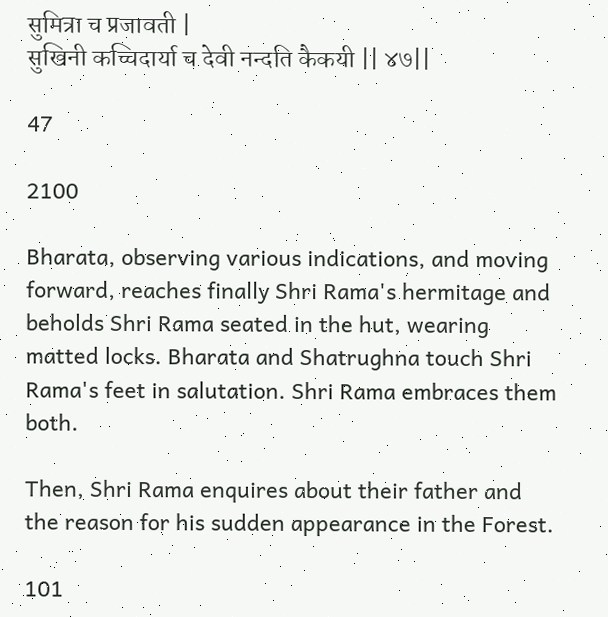सुमित्रा च प्रजावती |
सुखिनी कच्चिदार्या च देवी नन्दति कैकयी || ४७||

47

2100

Bharata, observing various indications, and moving forward, reaches finally Shri Rama's hermitage and beholds Shri Rama seated in the hut, wearing matted locks. Bharata and Shatrughna touch Shri Rama's feet in salutation. Shri Rama embraces them both.

Then, Shri Rama enquires about their father and the reason for his sudden appearance in the Forest.

101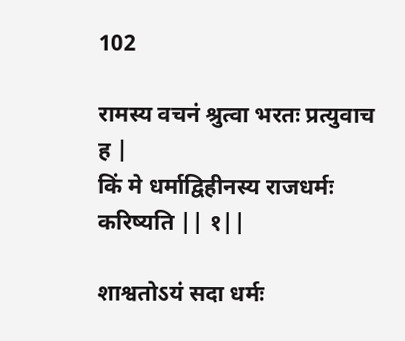102

रामस्य वचनं श्रुत्वा भरतः प्रत्युवाच ह |
किं मे धर्माद्विहीनस्य राजधर्मः करिष्यति || १||

शाश्वतोऽयं सदा धर्मः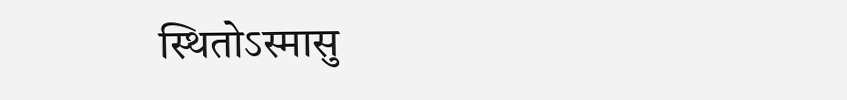स्थितोऽस्मासु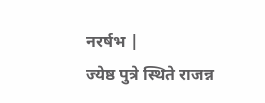नरर्षभ |
ज्येष्ठ पुत्रे स्थिते राजन्न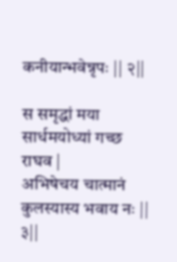कनीयान्भवेन्नृपः || २||

स समृद्धां मया सार्धमयोध्यां गच्छ राघव |
अभिषेचय चात्मानं कुलस्यास्य भवाय नः || ३||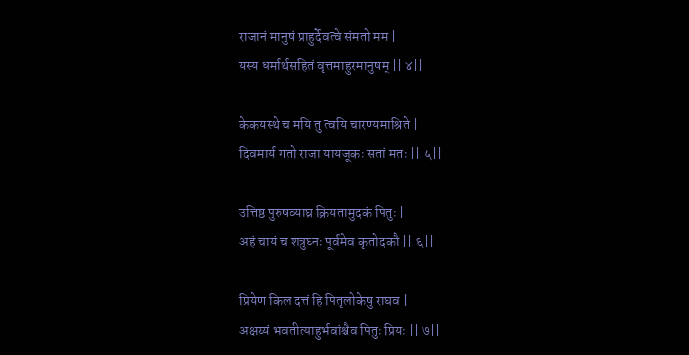राजानं मानुषं प्राहुर्देवत्वे संमतो मम |
यस्य धर्मार्थसहितं वृत्तमाहुरमानुषम् || ४||

केकयस्थे च मयि तु त्वयि चारण्यमाश्रिते |
दिवमार्य गतो राजा यायजूकः सतां मतः || ५||

उत्तिष्ठ पुरुषव्याघ्र क्रियतामुदकं पितुः |
अहं चायं च शत्रुघ्नः पूर्वमेव कृतोदकौ || ६||

प्रियेण किल दत्तं हि पितृलोकेषु राघव |
अक्षय्यं भवतीत्याहुर्भवांश्चैव पितुः प्रियः || ७||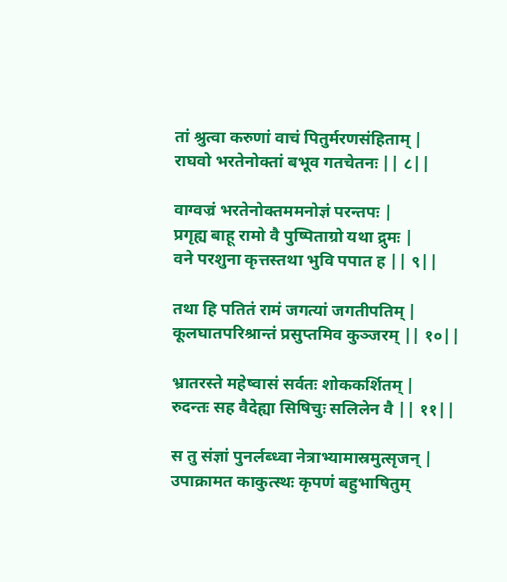तां श्रुत्वा करुणां वाचं पितुर्मरणसंहिताम् |
राघवो भरतेनोक्तां बभूव गतचेतनः || ८||

वाग्वज्रं भरतेनोक्तममनोज्ञं परन्तपः |
प्रगृह्य बाहू रामो वै पुष्पिताग्रो यथा द्रुमः |
वने परशुना कृत्तस्तथा भुवि पपात ह || ९||

तथा हि पतितं रामं जगत्यां जगतीपतिम् |
कूलघातपरिश्रान्तं प्रसुप्तमिव कुञ्जरम् || १०||

भ्रातरस्ते महेष्वासं सर्वतः शोककर्शितम् |
रुदन्तः सह वैदेह्या सिषिचुः सलिलेन वै || ११||

स तु संज्ञां पुनर्लब्ध्वा नेत्राभ्यामास्रमुत्सृजन् |
उपाक्रामत काकुत्स्थः कृपणं बहुभाषितुम्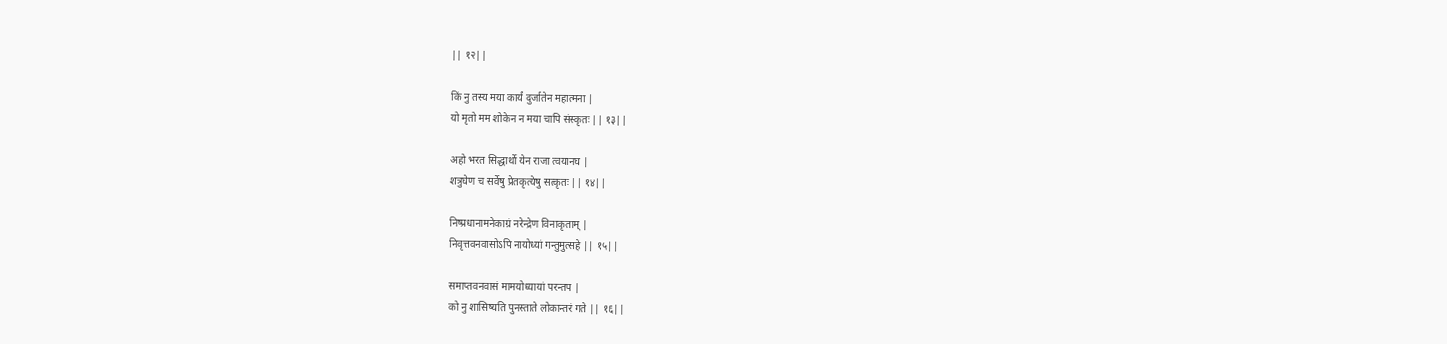|| १२||

किं नु तस्य मया कार्यं दुर्जातेन महात्मना |
यो मृतो मम शोकेन न मया चापि संस्कृतः || १३||

अहो भरत सिद्धार्थो येन राजा त्वयानघ |
शत्रुघेण च सर्वेषु प्रेतकृत्येषु सत्कृतः || १४||

निष्प्रधानामनेकाग्रं नरेन्द्रेण विनाकृताम् |
निवृत्तवनवासोऽपि नायोध्यां गन्तुमुत्सहे || १५||

समाप्तवनवासं मामयोध्यायां परन्तप |
को नु शासिष्यति पुनस्ताते लोकान्तरं गते || १६||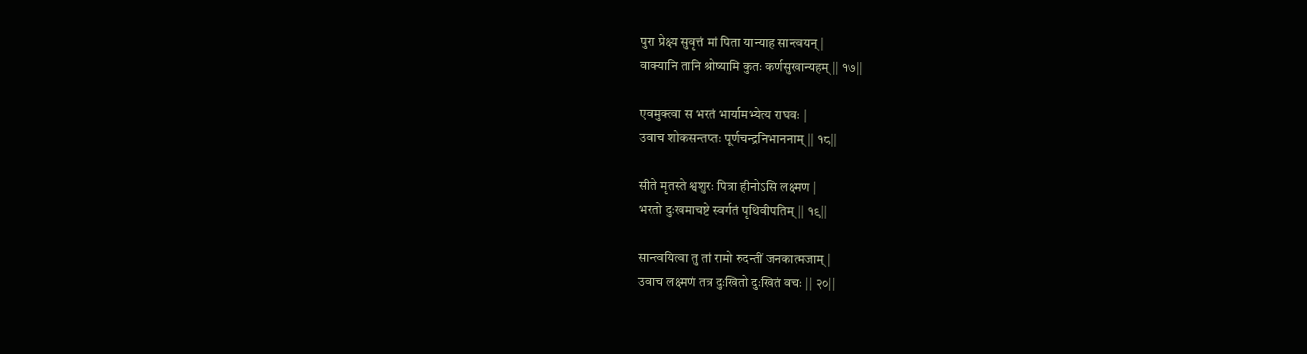पुरा प्रेक्ष्य सुवृत्तं मां पिता यान्याह सान्त्वयन् |
वाक्यानि तानि श्रोष्यामि कुतः कर्णसुखान्यहम् || १७||

एवमुक्त्वा स भरतं भार्यामभ्येत्य राघवः |
उवाच शोकसन्तप्तः पूर्णचन्द्रनिभाननाम् || १८||

सीते मृतस्ते श्वशुरः पित्रा हीनोऽसि लक्ष्मण |
भरतो दुःखमाचष्टे स्वर्गतं पृथिवीपतिम् || १९||

सान्त्वयित्वा तु तां रामो रुदन्तीं जनकात्मजाम् |
उवाच लक्ष्मणं तत्र दुःखितो दुःखितं वचः || २०||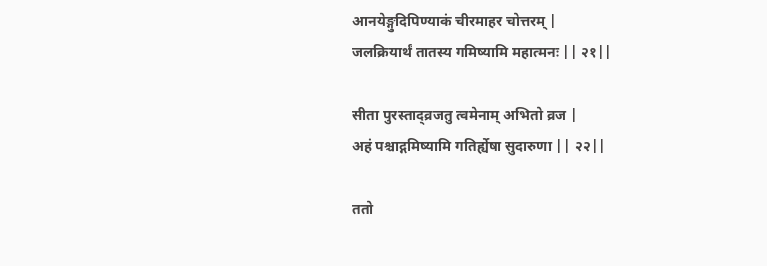आनयेङ्गुदिपिण्याकं चीरमाहर चोत्तरम् |
जलक्रियार्थं तातस्य गमिष्यामि महात्मनः || २१||

सीता पुरस्ताद्व्रजतु त्वमेनाम् अभितो व्रज |
अहं पश्चाद्गमिष्यामि गतिर्ह्येषा सुदारुणा || २२||

ततो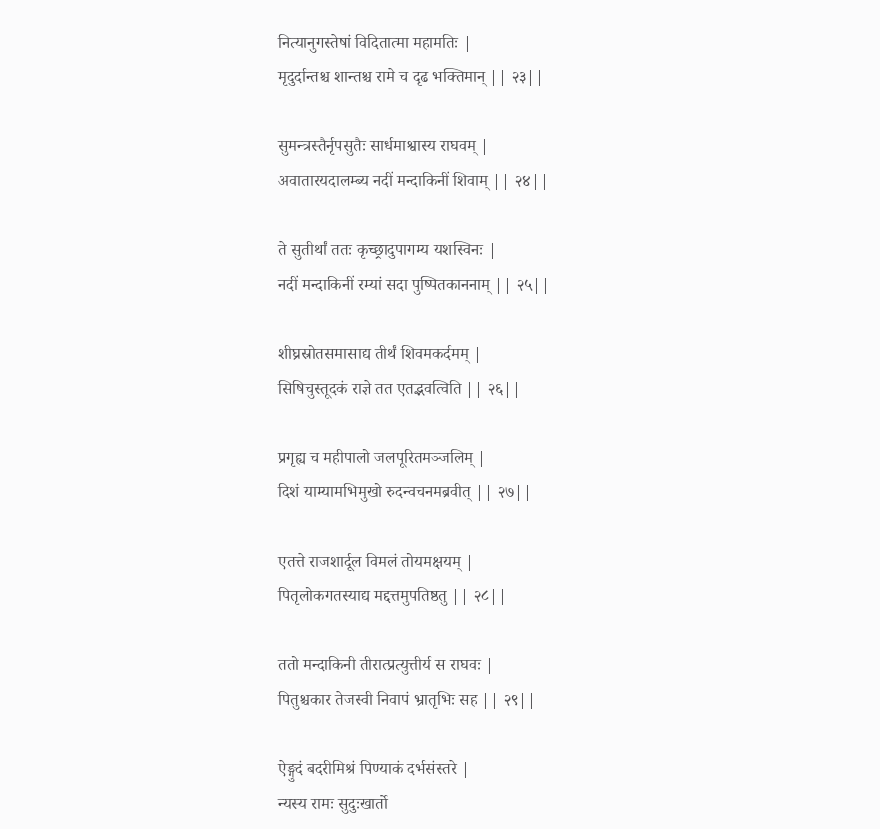नित्यानुगस्तेषां विदितात्मा महामतिः |
मृदुर्दान्तश्च शान्तश्च रामे च दृढ भक्तिमान् || २३||

सुमन्त्रस्तैर्नृपसुतैः सार्धमाश्वास्य राघवम् |
अवातारयदालम्ब्य नदीं मन्दाकिनीं शिवाम् || २४||

ते सुतीर्थां ततः कृच्छ्रादुपागम्य यशस्विनः |
नदीं मन्दाकिनीं रम्यां सदा पुष्पितकाननाम् || २५||

शीघ्रस्रोतसमासाद्य तीर्थं शिवमकर्दमम् |
सिषिचुस्तूदकं राज्ञे तत एतद्भवत्विति || २६||

प्रगृह्य च महीपालो जलपूरितमञ्जलिम् |
दिशं याम्यामभिमुखो रुदन्वचनमब्रवीत् || २७||

एतत्ते राजशार्दूल विमलं तोयमक्षयम् |
पितृलोकगतस्याद्य मद्दत्तमुपतिष्ठतु || २८||

ततो मन्दाकिनी तीरात्प्रत्युत्तीर्य स राघवः |
पितुश्चकार तेजस्वी निवापं भ्रातृभिः सह || २९||

ऐङ्गुदं बदरीमिश्रं पिण्याकं दर्भसंस्तरे |
न्यस्य रामः सुदुःखार्तो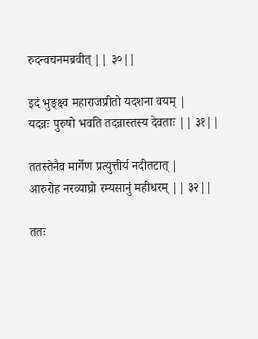रुदन्वचनमब्रवीत् || ३०||

इदं भुङ्क्ष्व महाराजप्रीतो यदशना वयम् |
यदन्नः पुरुषो भवति तदन्नास्तस्य देवताः || ३१||

ततस्तेनैव मार्गेण प्रत्युत्तीर्य नदीतटात् |
आरुरोह नरव्याघ्रो रम्यसानुं महीधरम् || ३२||

ततः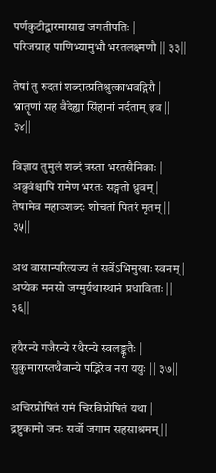पर्णकुटीद्वारमासाद्य जगतीपतिः |
परिजग्राह पाणिभ्यामुभौ भरतलक्ष्मणौ || ३३||

तेषां तु रुदतां शब्दात्प्रतिश्रुत्काभवद्गिरौ |
भ्रातॄणां सह वैदेह्या सिंहानां नर्दताम् इव || ३४||

विज्ञाय तुमुलं शब्दं त्रस्ता भरतसैनिकाः |
अब्रुवंश्चापि रामेण भरतः सङ्गतो ध्रुवम् |
तेषामेव महाञ्शब्दः शोचतां पितरं मृतम् || ३५||

अथ वासान्परित्यज्य तं सर्वेऽभिमुखाः स्वनम् |
अप्येक मनसो जग्मुर्यथास्थानं प्रधाविताः || ३६||

हयैरन्ये गजैरन्ये रथैरन्ये स्वलङ्कृतैः |
सुकुमारास्तथैवान्ये पद्भिरेव नरा ययुः || ३७||

अचिरप्रोषितं रामं चिरविप्रोषितं यथा |
द्रष्टुकामो जनः सर्वो जगाम सहसाश्रमम् ||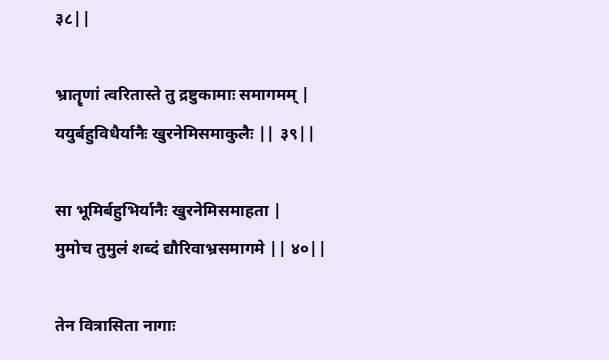३८||

भ्रातॄणां त्वरितास्ते तु द्रष्टुकामाः समागमम् |
ययुर्बहुविधैर्यानैः खुरनेमिसमाकुलैः || ३९||

सा भूमिर्बहुभिर्यानैः खुरनेमिसमाहता |
मुमोच तुमुलं शब्दं द्यौरिवाभ्रसमागमे || ४०||

तेन वित्रासिता नागाः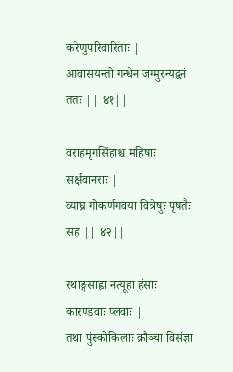करेणुपरिवारिताः |
आवासयन्तो गन्धेन जग्मुरन्यद्वनं ततः || ४१||

वराहमृगसिंहाश्च महिषाः सर्क्षवानराः |
व्याघ्र गोकर्णगवया वित्रेषुः पृषतैः सह || ४२||

रथाङ्गसाह्वा नत्यूहा हंसाः कारण्डवाः प्लवाः |
तथा पुंस्कोकिलाः क्रौञ्चा विसंज्ञा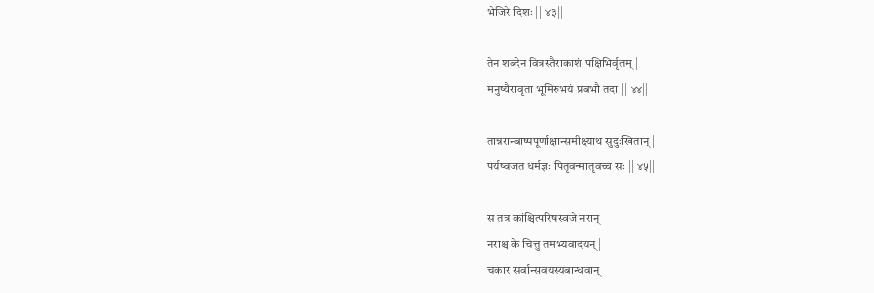भेजिरे दिशः || ४३||

तेन शब्देन वित्रस्तैराकाशं पक्षिभिर्वृतम् |
मनुष्यैरावृता भूमिरुभयं प्रबभौ तदा || ४४||

तान्नरान्बाष्पपूर्णाक्षान्समीक्ष्याथ सुदुःखितान् |
पर्यष्वजत धर्मज्ञः पितृवन्मातृवच्च सः || ४५||

स तत्र कांश्चित्परिषस्वजे नरान्
नराश्च के चित्तु तमभ्यवादयन् |
चकार सर्वान्सवयस्यबान्धवान्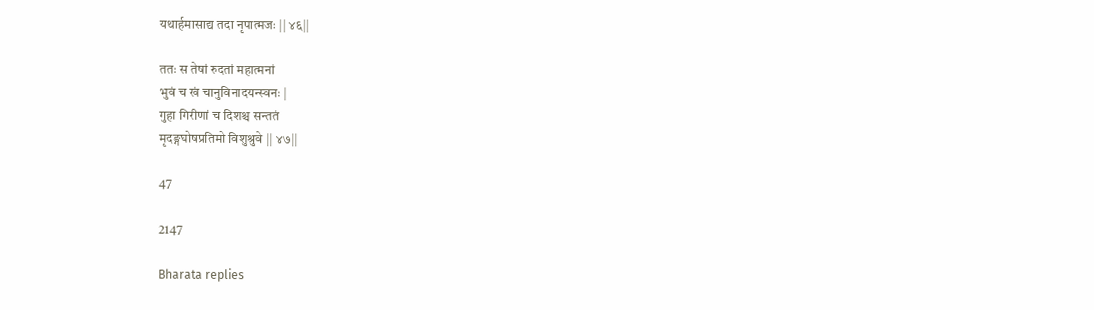यथार्हमासाद्य तदा नृपात्मजः || ४६||

ततः स तेषां रुदतां महात्मनां
भुवं च खं चानुविनादयन्स्वनः |
गुहा गिरीणां च दिशश्च सन्ततं
मृदङ्गघोषप्रतिमो विशुश्रुवे || ४७||

47

2147

Bharata replies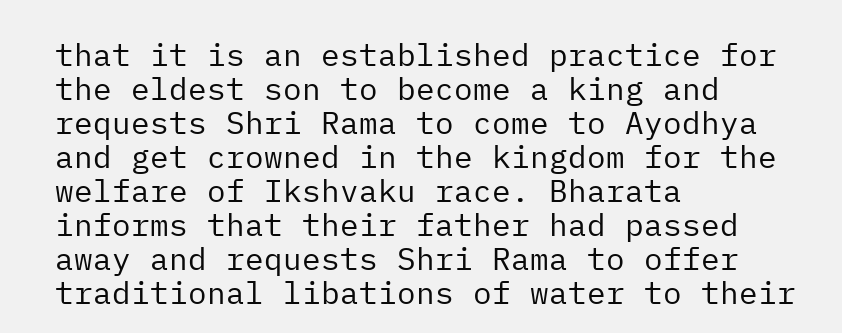that it is an established practice for the eldest son to become a king and requests Shri Rama to come to Ayodhya and get crowned in the kingdom for the welfare of Ikshvaku race. Bharata informs that their father had passed away and requests Shri Rama to offer traditional libations of water to their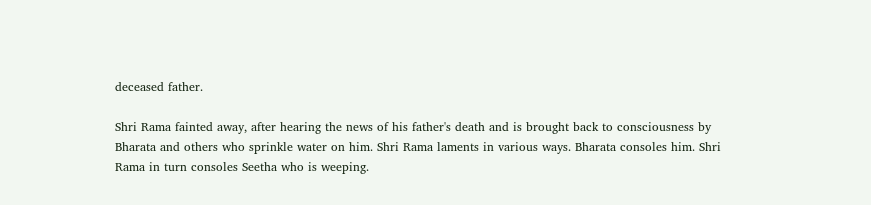deceased father.

Shri Rama fainted away, after hearing the news of his father's death and is brought back to consciousness by Bharata and others who sprinkle water on him. Shri Rama laments in various ways. Bharata consoles him. Shri Rama in turn consoles Seetha who is weeping.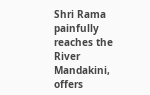Shri Rama painfully reaches the River Mandakini, offers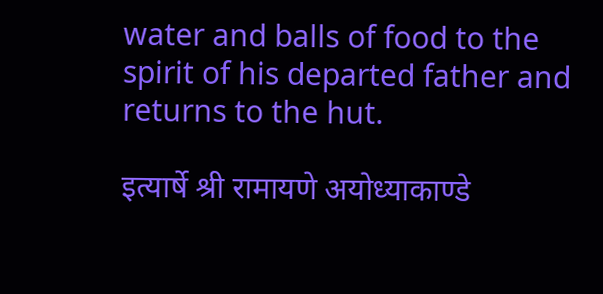water and balls of food to the spirit of his departed father and returns to the hut.

इत्यार्षे श्री रामायणे अयोध्याकाण्डे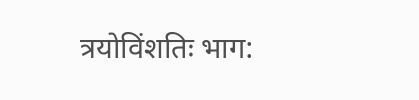त्रयोविंशतिः भाग: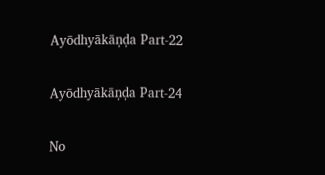Ayōdhyākāṇḍa Part-22

Ayōdhyākāṇḍa Part-24

No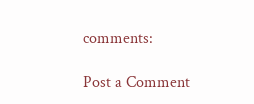comments:

Post a Comment